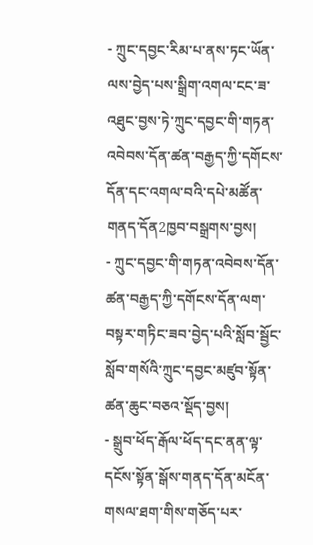- ཀྲུང་དབྱང་རིམ་པ་ནས་ཏང་ཡོན་ལས་བྱེད་པས་སྒྲིག་འགལ་ངང་ཟ་འཐུང་བྱས་ཏེ་ཀྲུང་དབྱང་གི་གཏན་འབེབས་དོན་ཚན་བརྒྱད་ཀྱི་དགོངས་དོན་དང་འགལ་བའི་དཔེ་མཚོན་གནད་དོན2ཁྱབ་བསྒྲགས་བྱས།
- ཀྲུང་དབྱང་གི་གཏན་འབེབས་དོན་ཚན་བརྒྱད་ཀྱི་དགོངས་དོན་ལག་བསྟར་གཏིང་ཟབ་བྱེད་པའི་སློབ་སྦྱོང་སློབ་གསོའི་ཀྲུང་དབྱང་མཛུབ་སྟོན་ཚན་ཆུང་བཅའ་སྡོད་བྱས།
- སྒྲུབ་ཕོད་རྒོལ་ཕོད་དང་ནན་ལྟ་དངོས་སྟོན་སྒོས་གནད་དོན་མངོན་གསལ་ཐག་གིས་གཅོད་པར་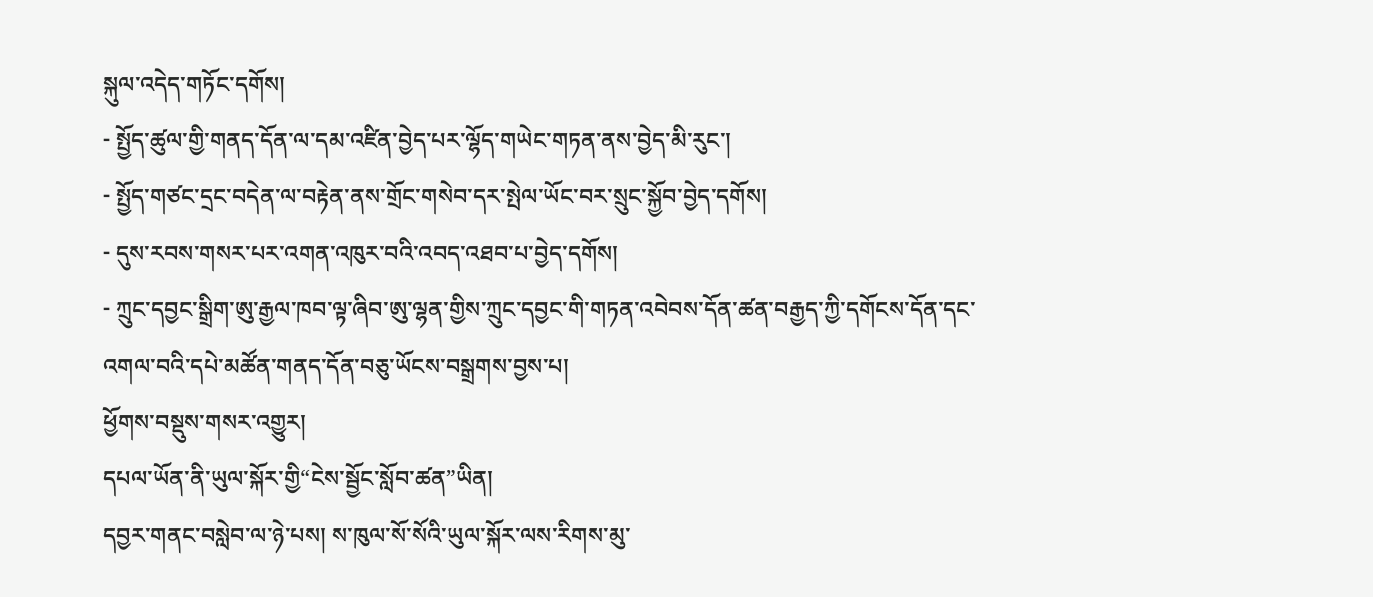སྐུལ་འདེད་གཏོང་དགོས།
- སྤྱོད་ཚུལ་གྱི་གནད་དོན་ལ་དམ་འཛིན་བྱེད་པར་ལྷོད་གཡེང་གཏན་ནས་བྱེད་མི་རུང་།
- སྤྱོད་གཙང་དྲང་བདེན་ལ་བརྟེན་ནས་གྲོང་གསེབ་དར་སྤེལ་ཡོང་བར་སྲུང་སྐྱོབ་བྱེད་དགོས།
- དུས་རབས་གསར་པར་འགན་འཁུར་བའི་འབད་འཐབ་པ་བྱེད་དགོས།
- ཀྲུང་དབྱང་སྒྲིག་ཨུ་རྒྱལ་ཁབ་ལྟ་ཞིབ་ཨུ་ལྷན་གྱིས་ཀྲུང་དབྱང་གི་གཏན་འབེབས་དོན་ཚན་བརྒྱད་ཀྱི་དགོངས་དོན་དང་འགལ་བའི་དཔེ་མཚོན་གནད་དོན་བཅུ་ཡོངས་བསྒྲགས་བྱས་པ།
ཕྱོགས་བསྡུས་གསར་འགྱུར།
དཔལ་ཡོན་ནི་ཡུལ་སྐོར་གྱི“ངེས་སྦྱོང་སློབ་ཚན”ཡིན།
དབྱར་གནང་བསླེབ་ལ་ཉེ་པས། ས་ཁུལ་སོ་སོའི་ཡུལ་སྐོར་ལས་རིགས་མུ་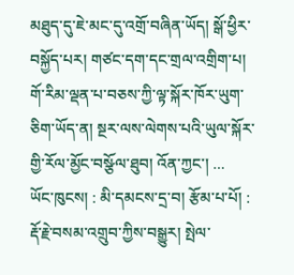མཐུད་དུ་ཇེ་མང་དུ་འགྲོ་བཞིན་ཡོད། སྒོ་ཕྱིར་བསྐྱོད་པར། གཙང་དག་དང་གྲལ་འགྲིག་པ། གོ་རིམ་ལྡན་པ་བཅས་ཀྱི་ལྟ་སྐོར་ཁོར་ཡུག་ཅིག་ཡོད་ན། སྔར་ལས་ལེགས་པའི་ཡུལ་སྐོར་གྱི་རོལ་མྱོང་བསྩོལ་ཐུབ། འོན་ཀྱང་། ...
ཡོང་ཁུངས། : མི་དམངས་དྲ་བ། རྩོམ་པ་པོ། : རྡོ་རྗེ་བསམ་འགྲུབ་ཀྱིས་བསྒྱུར། སྤེལ་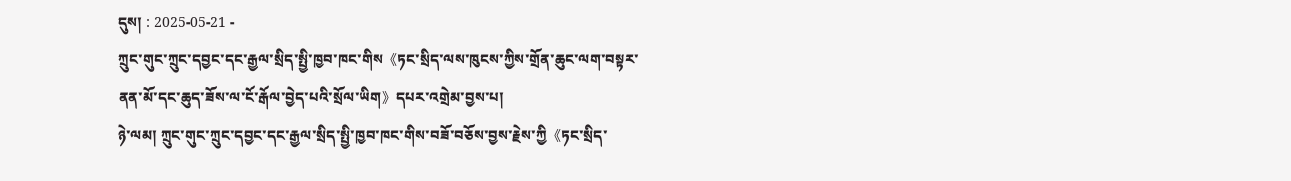དུས། : 2025-05-21 -
ཀྲུང་གུང་ཀྲུང་དབྱང་དང་རྒྱལ་སྲིད་སྤྱི་ཁྱབ་ཁང་གིས《ཏང་སྲིད་ལས་ཁུངས་ཀྱིས་གྲོན་ཆུང་ལག་བསྟར་ནན་མོ་དང་ཆུད་ཟོས་ལ་ངོ་རྒོལ་བྱེད་པའི་སྲོལ་ཡིག》དཔར་འགྲེམ་བྱས་པ།
ཉེ་ལམ། ཀྲུང་གུང་ཀྲུང་དབྱང་དང་རྒྱལ་སྲིད་སྤྱི་ཁྱབ་ཁང་གིས་བཟོ་བཅོས་བྱས་རྗེས་ཀྱི《ཏང་སྲིད་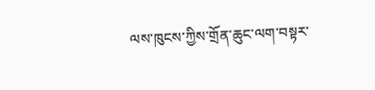ལས་ཁུངས་ཀྱིས་གྲོན་ཆུང་ལག་བསྟར་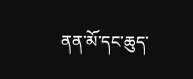ནན་མོ་དང་ཆུད་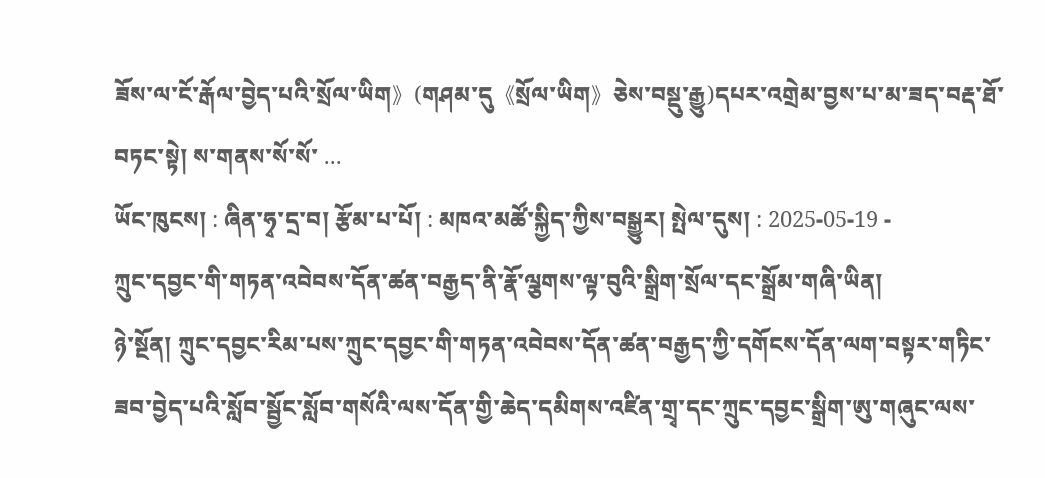ཟོས་ལ་ངོ་རྒོལ་བྱེད་པའི་སྲོལ་ཡིག》(གཤམ་དུ《སྲོལ་ཡིག》ཅེས་བསྡུ་རྒྱུ)དཔར་འགྲེམ་བྱས་པ་མ་ཟད་བརྡ་ཐོ་བཏང་སྟེ། ས་གནས་སོ་སོ་ ...
ཡོང་ཁུངས། : ཞིན་ཧྭ་དྲ་བ། རྩོམ་པ་པོ། : མཁའ་མཚོ་སྐྱིད་ཀྱིས་བསྒྱུར། སྤེལ་དུས། : 2025-05-19 -
ཀྲུང་དབྱང་གི་གཏན་འབེབས་དོན་ཚན་བརྒྱད་ནི་རྣོ་ལྕགས་ལྟ་བུའི་སྒྲིག་སྲོལ་དང་སྒྲོམ་གཞི་ཡིན།
ཉེ་སྔོན། ཀྲུང་དབྱང་རིམ་པས་ཀྲུང་དབྱང་གི་གཏན་འབེབས་དོན་ཚན་བརྒྱད་ཀྱི་དགོངས་དོན་ལག་བསྟར་གཏིང་ཟབ་བྱེད་པའི་སློབ་སྦྱོང་སློབ་གསོའི་ལས་དོན་གྱི་ཆེད་དམིགས་འཛིན་གྲྭ་དང་ཀྲུང་དབྱང་སྒྲིག་ཨུ་གཞུང་ལས་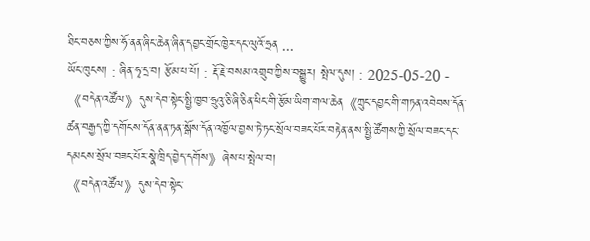ཐིང་བཅས་ཀྱིས་ཧོ་ནན་ཞིང་ཆེན་ཞིན་དབྱང་གྲོང་ཁྱེར་དང་ལུའོ་ཧྲན ...
ཡོང་ཁུངས། : ཞིན་ཧྭ་དྲ་བ། རྩོམ་པ་པོ། : རྡོ་རྗེ་བསམ་འགྲུབ་ཀྱིས་བསྒྱུར། སྤེལ་དུས། : 2025-05-20 -
《བདེན་འཚོལ》དུས་དེབ་སྟེང་སྤྱི་ཁྱབ་ཧྲུའུ་ཅི་ཞི་ཅིན་ཕིང་གི་རྩོམ་ཡིག་གལ་ཆེན《ཀྲུང་དབྱང་གི་གཏན་འབེབས་དོན་ཚན་བརྒྱད་ཀྱི་དགོངས་དོན་ནན་ཏན་སྒོས་དོན་འཁྱོལ་བྱས་ཏེ་ཏང་སྲོལ་བཟང་པོར་བརྟེན་ནས་སྤྱི་ཚོགས་ཀྱི་སྲོལ་བཟང་དང་དམངས་སྲོལ་བཟང་པོར་སྣེ་ཁྲིད་བྱེད་དགོས》ཞེས་པ་སྤེལ་བ།
《བདེན་འཚོལ》དུས་དེབ་སྟེང་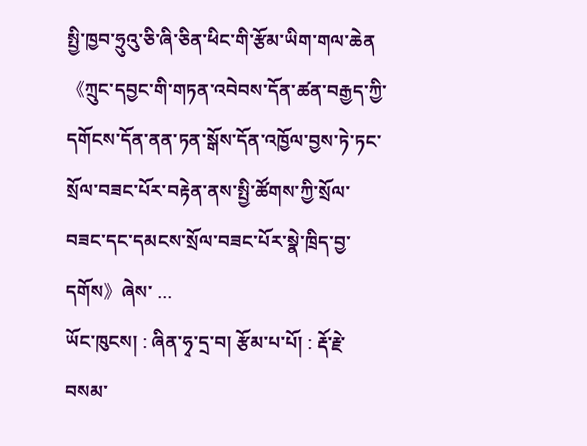སྤྱི་ཁྱབ་ཧྲུའུ་ཅི་ཞི་ཅིན་ཕིང་གི་རྩོམ་ཡིག་གལ་ཆེན《ཀྲུང་དབྱང་གི་གཏན་འབེབས་དོན་ཚན་བརྒྱད་ཀྱི་དགོངས་དོན་ནན་ཏན་སྒོས་དོན་འཁྱོལ་བྱས་ཏེ་ཏང་སྲོལ་བཟང་པོར་བརྟེན་ནས་སྤྱི་ཚོགས་ཀྱི་སྲོལ་བཟང་དང་དམངས་སྲོལ་བཟང་པོར་སྣེ་ཁྲིད་བྱ་དགོས》ཞེས་ ...
ཡོང་ཁུངས། : ཞིན་ཧྭ་དྲ་བ། རྩོམ་པ་པོ། : རྡོ་རྗེ་བསམ་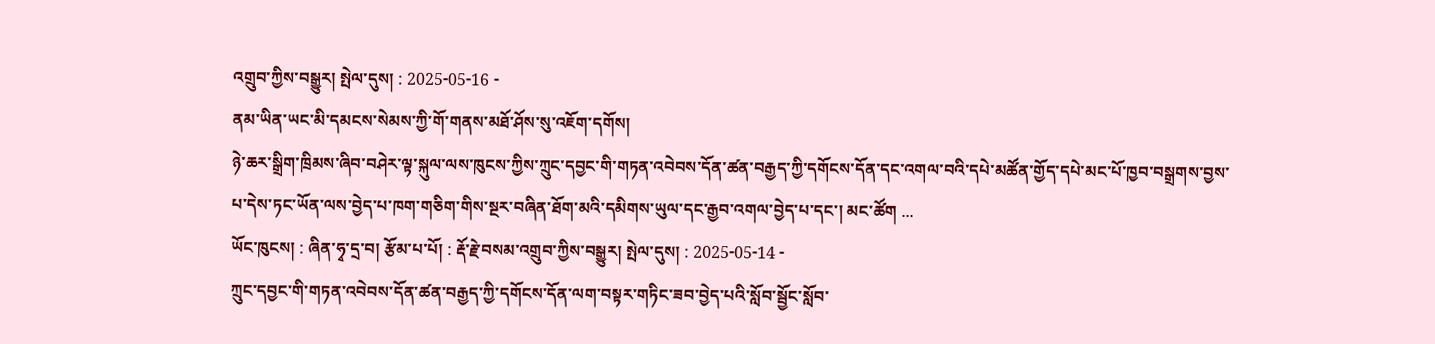འགྲུབ་ཀྱིས་བསྒྱུར། སྤེལ་དུས། : 2025-05-16 -
ནམ་ཡིན་ཡང་མི་དམངས་སེམས་ཀྱི་གོ་གནས་མཐོ་ཤོས་སུ་འཇོག་དགོས།
ཉེ་ཆར་སྒྲིག་ཁྲིམས་ཞིབ་བཤེར་ལྟ་སྐུལ་ལས་ཁུངས་ཀྱིས་ཀྲུང་དབྱང་གི་གཏན་འབེབས་དོན་ཚན་བརྒྱད་ཀྱི་དགོངས་དོན་དང་འགལ་བའི་དཔེ་མཚོན་གྱོད་དཔེ་མང་པོ་ཁྱབ་བསྒྲགས་བྱས་པ་དེས་ཏང་ཡོན་ལས་བྱེད་པ་ཁག་གཅིག་གིས་སྔར་བཞིན་ཐོག་མའི་དམིགས་ཡུལ་དང་རྒྱབ་འགལ་བྱེད་པ་དང་། མང་ཚོག ...
ཡོང་ཁུངས། : ཞིན་ཧྭ་དྲ་བ། རྩོམ་པ་པོ། : རྡོ་རྗེ་བསམ་འགྲུབ་ཀྱིས་བསྒྱུར། སྤེལ་དུས། : 2025-05-14 -
ཀྲུང་དབྱང་གི་གཏན་འབེབས་དོན་ཚན་བརྒྱད་ཀྱི་དགོངས་དོན་ལག་བསྟར་གཏིང་ཟབ་བྱེད་པའི་སློབ་སྦྱོང་སློབ་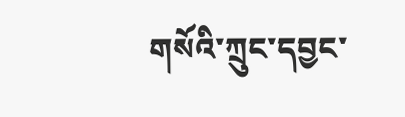གསོའི་ཀྲུང་དབྱང་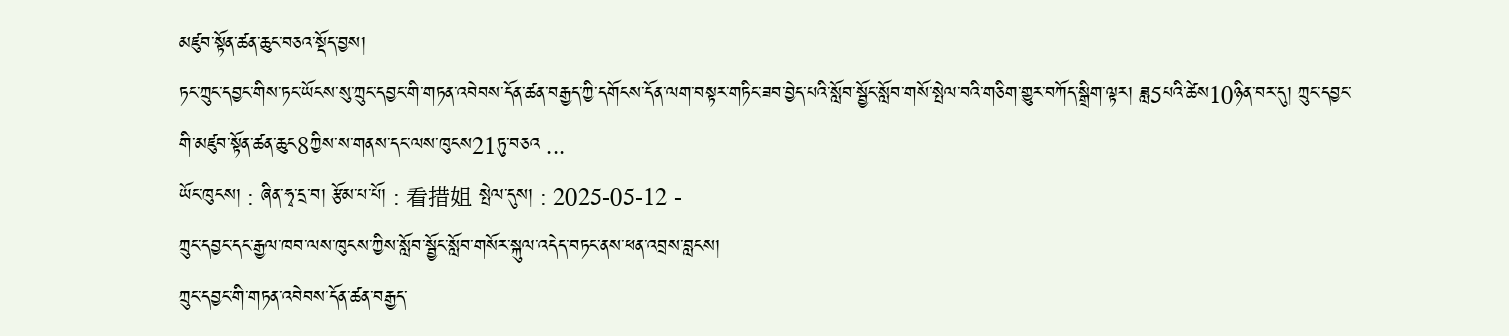མཛུབ་སྟོན་ཚན་ཆུང་བཅའ་སྡོད་བྱས།
ཏང་ཀྲུང་དབྱང་གིས་ཏང་ཡོངས་སུ་ཀྲུང་དབྱང་གི་གཏན་འབེབས་དོན་ཚན་བརྒྱད་ཀྱི་དགོངས་དོན་ལག་བསྟར་གཏིང་ཟབ་བྱེད་པའི་སློབ་སྦྱོང་སློབ་གསོ་སྤེལ་བའི་གཅིག་གྱུར་བཀོད་སྒྲིག་ལྟར། ཟླ5པའི་ཚེས10ཉིན་བར་དུ། ཀྲུང་དབྱང་གི་མཛུབ་སྟོན་ཚན་ཆུང8ཀྱིས་ས་གནས་དང་ལས་ཁུངས21ཏུ་བཅའ ...
ཡོང་ཁུངས། : ཞིན་ཧྭ་དྲ་བ། རྩོམ་པ་པོ། : 看措姐 སྤེལ་དུས། : 2025-05-12 -
ཀྲུང་དབྱང་དང་རྒྱལ་ཁབ་ལས་ཁུངས་ཀྱིས་སློབ་སྦྱོང་སློབ་གསོར་སྐུལ་འདེད་བཏང་ནས་ཕན་འབྲས་བླངས།
ཀྲུང་དབྱང་གི་གཏན་འབེབས་དོན་ཚན་བརྒྱད་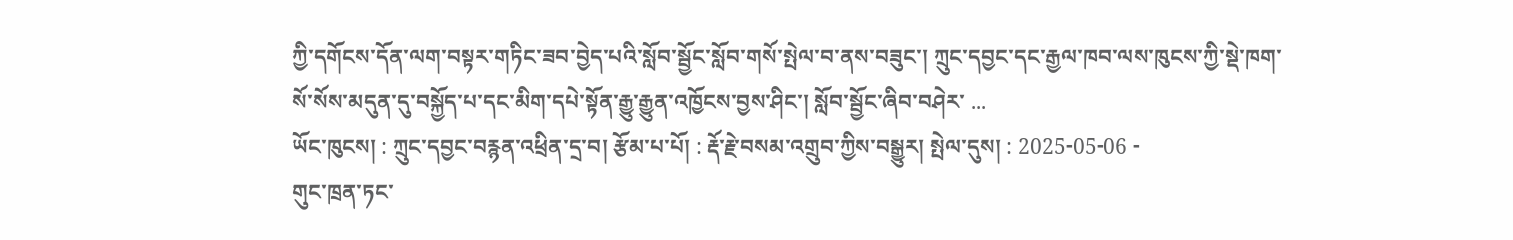ཀྱི་དགོངས་དོན་ལག་བསྟར་གཏིང་ཟབ་བྱེད་པའི་སློབ་སྦྱོང་སློབ་གསོ་སྤེལ་བ་ནས་བཟུང་། ཀྲུང་དབྱང་དང་རྒྱལ་ཁབ་ལས་ཁུངས་ཀྱི་སྡེ་ཁག་སོ་སོས་མདུན་དུ་བསྐྱོད་པ་དང་མིག་དཔེ་སྟོན་རྒྱུ་རྒྱུན་འཁྱོངས་བྱས་ཤིང་། སློབ་སྦྱོང་ཞིབ་བཤེར་ ...
ཡོང་ཁུངས། : ཀྲུང་དབྱང་བརྙན་འཕྲིན་དྲ་བ། རྩོམ་པ་པོ། : རྡོ་རྗེ་བསམ་འགྲུབ་ཀྱིས་བསྒྱུར། སྤེལ་དུས། : 2025-05-06 -
གུང་ཁྲན་ཏང་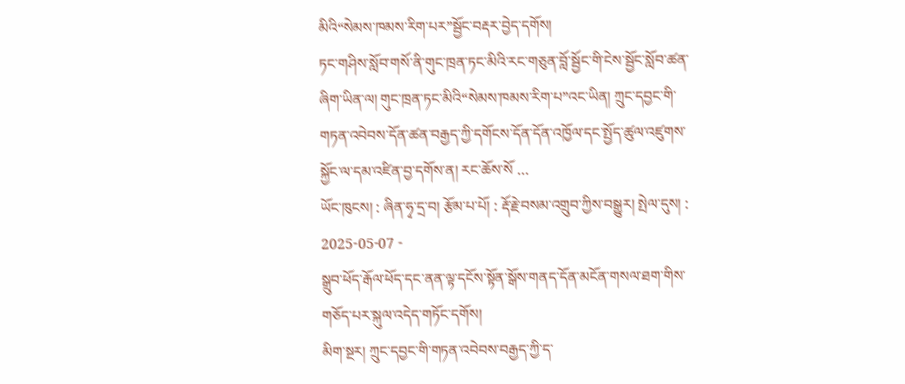མིའི“སེམས་ཁམས་རིག་པར”སྦྱོང་བརྡར་བྱེད་དགོས།
ཏང་གཤིས་སློབ་གསོ་ནི་གུང་ཁྲན་ཏང་མིའི་རང་གཅུན་བློ་སྦྱོང་གི་ངེས་སྦྱོང་སློབ་ཚན་ཞིག་ཡིན་ལ། གུང་ཁྲན་ཏང་མིའི“སེམས་ཁམས་རིག་པ”འང་ཡིན། ཀྲུང་དབྱང་གི་གཏན་འབེབས་དོན་ཚན་བརྒྱད་ཀྱི་དགོངས་དོན་དོན་འཁྱོལ་དང་སྤྱོད་ཚུལ་འཛུགས་སྐྱོང་ལ་དམ་འཛིན་བྱ་དགོས་ན། རང་ཆོས་སོ ...
ཡོང་ཁུངས། : ཞིན་ཧྭ་དྲ་བ། རྩོམ་པ་པོ། : རྡོ་རྗེ་བསམ་འགྲུབ་ཀྱིས་བསྒྱུར། སྤེལ་དུས། : 2025-05-07 -
སྒྲུབ་ཕོད་རྒོལ་ཕོད་དང་ནན་ལྟ་དངོས་སྟོན་སྒོས་གནད་དོན་མངོན་གསལ་ཐག་གིས་གཅོད་པར་སྐུལ་འདེད་གཏོང་དགོས།
མིག་སྔར། ཀྲུང་དབྱང་གི་གཏན་འབེབས་བརྒྱད་ཀྱི་ད་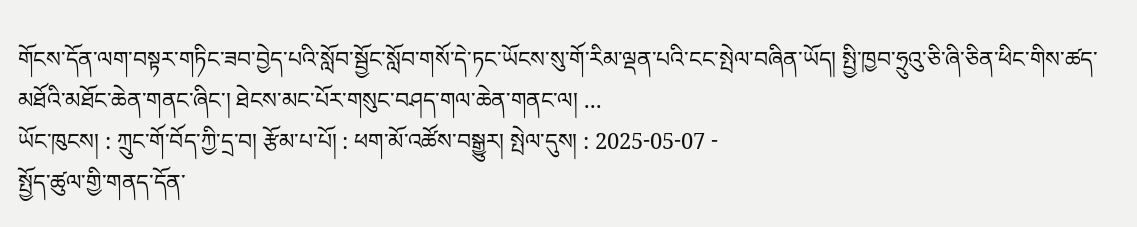གོངས་དོན་ལག་བསྟར་གཏིང་ཟབ་བྱེད་པའི་སློབ་སྦྱོང་སློབ་གསོ་དེ་ཏང་ཡོངས་སུ་གོ་རིམ་ལྡན་པའི་ངང་སྤེལ་བཞིན་ཡོད། སྤྱི་ཁྱབ་ཧྲུའུ་ཅི་ཞི་ཅིན་ཕིང་གིས་ཚད་མཐོའི་མཐོང་ཆེན་གནང་ཞིང་། ཐེངས་མང་པོར་གསུང་བཤད་གལ་ཆེན་གནང་ལ། ...
ཡོང་ཁུངས། : ཀྲུང་གོ་བོད་ཀྱི་དྲ་བ། རྩོམ་པ་པོ། : ཕག་མོ་འཚོས་བསྒྱུར། སྤེལ་དུས། : 2025-05-07 -
སྤྱོད་ཚུལ་གྱི་གནད་དོན་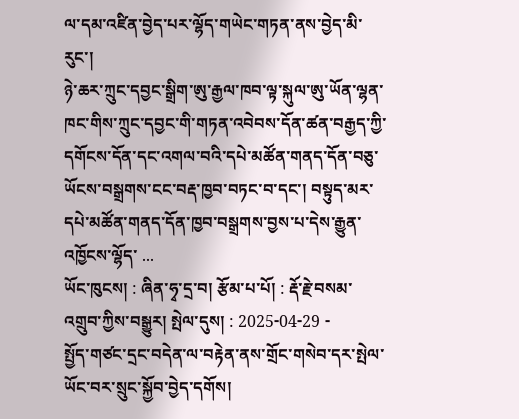ལ་དམ་འཛིན་བྱེད་པར་ལྷོད་གཡེང་གཏན་ནས་བྱེད་མི་རུང་།
ཉེ་ཆར་ཀྲུང་དབྱང་སྒྲིག་ཨུ་རྒྱལ་ཁབ་ལྟ་སྐུལ་ཨུ་ཡོན་ལྷན་ཁང་གིས་ཀྲུང་དབྱང་གི་གཏན་འབེབས་དོན་ཚན་བརྒྱད་ཀྱི་དགོངས་དོན་དང་འགལ་བའི་དཔེ་མཚོན་གནད་དོན་བཅུ་ཡོངས་བསྒྲགས་ངང་བརྡ་ཁྱབ་བཏང་བ་དང་། བསྟུད་མར་དཔེ་མཚོན་གནད་དོན་ཁྱབ་བསྒྲགས་བྱས་པ་དེས་རྒྱུན་འཁྱོངས་ལྷོད་ ...
ཡོང་ཁུངས། : ཞིན་ཧྭ་དྲ་བ། རྩོམ་པ་པོ། : རྡོ་རྗེ་བསམ་འགྲུབ་ཀྱིས་བསྒྱུར། སྤེལ་དུས། : 2025-04-29 -
སྤྱོད་གཙང་དྲང་བདེན་ལ་བརྟེན་ནས་གྲོང་གསེབ་དར་སྤེལ་ཡོང་བར་སྲུང་སྐྱོབ་བྱེད་དགོས།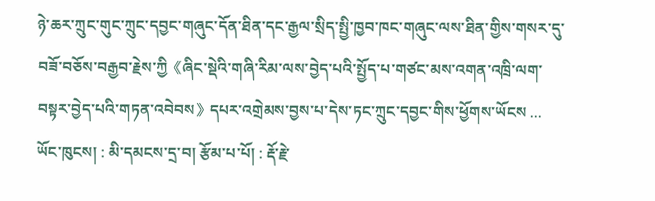ཉེ་ཆར་ཀྲུང་གུང་ཀྲུང་དབྱང་གཞུང་དོན་ཐིན་དང་རྒྱལ་སྲིད་སྤྱི་ཁྱབ་ཁང་གཞུང་ལས་ཐིན་གྱིས་གསར་དུ་བཟོ་བཅོས་བརྒྱབ་རྗེས་ཀྱི《ཞིང་སྡེའི་གཞི་རིམ་ལས་བྱེད་པའི་སྤྱོད་པ་གཙང་མས་འགན་འཁྲི་ལག་བསྟར་བྱེད་པའི་གཏན་འབེབས》དཔར་འགྲེམས་བྱས་པ་དེས་ཏང་ཀྲུང་དབྱང་གིས་ཕྱོགས་ཡོངས ...
ཡོང་ཁུངས། : མི་དམངས་དྲ་བ། རྩོམ་པ་པོ། : རྡོ་རྗེ་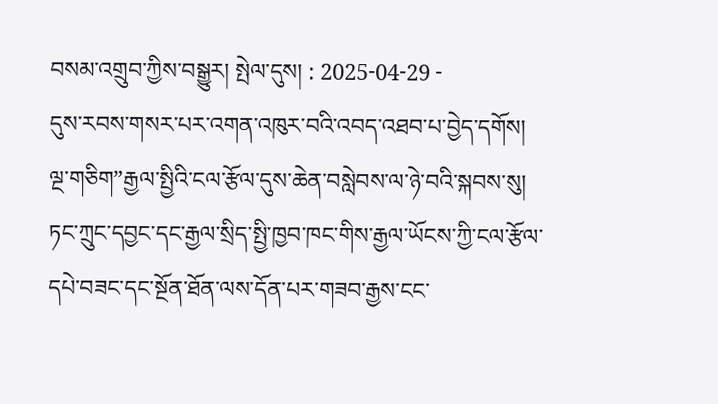བསམ་འགྲུབ་ཀྱིས་བསྒྱུར། སྤེལ་དུས། : 2025-04-29 -
དུས་རབས་གསར་པར་འགན་འཁུར་བའི་འབད་འཐབ་པ་བྱེད་དགོས།
ལྔ་གཅིག”རྒྱལ་སྤྱིའི་ངལ་རྩོལ་དུས་ཆེན་བསླེབས་ལ་ཉེ་བའི་སྐབས་སུ། ཏང་ཀྲུང་དབྱང་དང་རྒྱལ་སྲིད་སྤྱི་ཁྱབ་ཁང་གིས་རྒྱལ་ཡོངས་ཀྱི་ངལ་རྩོལ་དཔེ་བཟང་དང་སྔོན་ཐོན་ལས་དོན་པར་གཟབ་རྒྱས་ངང་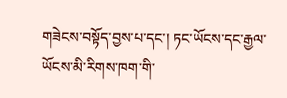གཟེངས་བསྟོད་བྱས་པ་དང་། ཏང་ཡོངས་དང་རྒྱལ་ཡོངས་མི་རིགས་ཁག་གི་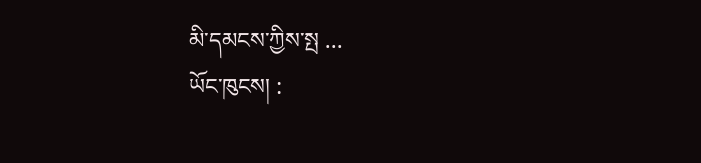མི་དམངས་ཀྱིས་སྤ ...
ཡོང་ཁུངས། :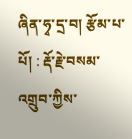ཞིན་ཧྭ་དྲ་བ། རྩོམ་པ་པོ། : རྡོ་རྗེ་བསམ་འགྲུབ་ཀྱིས་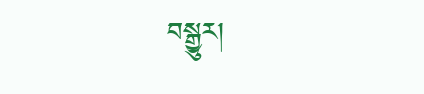བསྒྱུར།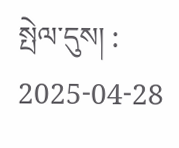སྤེལ་དུས། : 2025-04-28